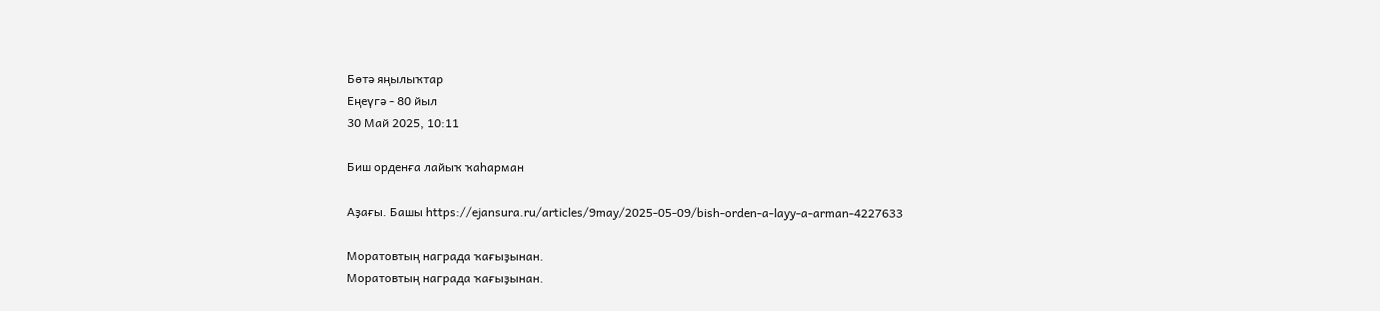Бөтә яңылыҡтар
Еңеүгә - 80 йыл
30 Май 2025, 10:11

Биш орденға лайыҡ ҡаһарман

Аҙағы. Башы https://ejansura.ru/articles/9may/2025-05-09/bish-orden-a-layy-a-arman-4227633

Моратовтың награда ҡағыҙынан.
Моратовтың награда ҡағыҙынан.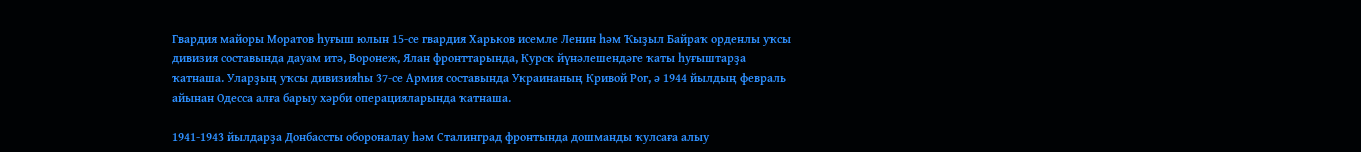Гвардия майоры Моратов һуғыш юлын 15-се гвардия Харьков исемле Ленин һәм Ҡыҙыл Байраҡ орденлы уҡсы дивизия составында дауам итә, Воронеж, Ялан фронттарында, Курск йүнәлешендәге ҡаты һуғыштарҙа ҡатнаша. Уларҙың уҡсы дивизияһы 37-се Армия составында Украинаның Кривой Рог, ә 1944 йылдың февраль айынан Одесса алға барыу хәрби операцияларында ҡатнаша.

1941-1943 йылдарҙа Донбассты обороналау һәм Сталинград фронтында дошманды ҡулсаға алыу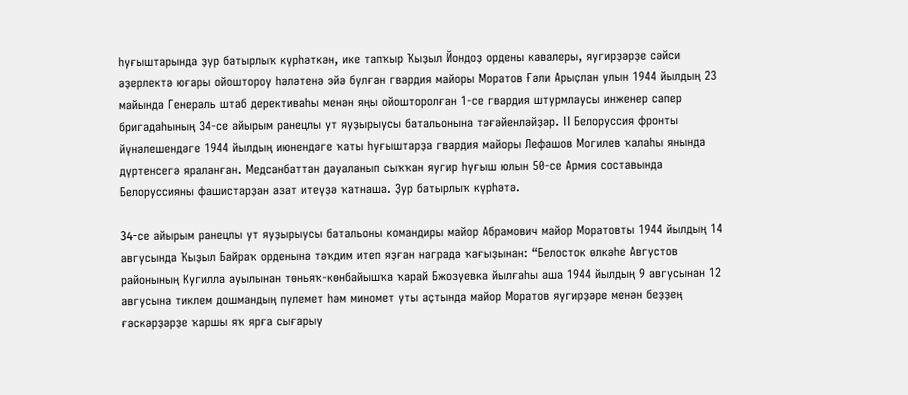һуғыштарында ҙур батырлыҡ күрһәткән, ике тапҡыр Ҡыҙыл Йондоҙ ордены кавалеры, яугирҙәрҙе сәйси әҙерлектә юғары ойоштороу һәләтенә эйә булған гвардия майоры Моратов Ғәли Арыҫлан улын 1944 йылдың 23 майында Генераль штаб дерективаһы менән яңы ойошторолған 1-се гвардия штурмлаусы инженер сапер бригадаһының 34-се айырым ранецлы ут яуҙырыусы батальонына тәғәйенләйҙәр. II Белоруссия фронты йүнәлешендәге 1944 йылдың июнендәге ҡаты һуғыштарҙа гвардия майоры Лефашов Могилев ҡалаһы янында дүртенсегә яраланған. Медсанбаттан дауаланып сыҡҡан яугир һуғыш юлын 50-се Армия составында Белоруссияны фашистарҙан азат итеүҙә ҡатнаша. Ҙур батырлыҡ күрһәтә.

34-cе айырым ранецлы ут яуҙырыусы батальоны командиры майор Абрамович майор Моратовты 1944 йылдың 14 авгусында Ҡыҙыл Байраҡ орденына тәҡдим итеп яҙған награда ҡағыҙынан: “Белосток өлкәһе Августов районының Кугилла ауылынан төньяҡ-көнбайышҡа ҡарай Бжозуевка йылғаһы аша 1944 йылдың 9 авгусынан 12 авгусына тиклем дошмандың пулемет һәм миномет уты аҫтында майор Моратов яугирҙәре менән беҙҙең ғәскәрҙәрҙе ҡаршы яҡ ярға сығарыу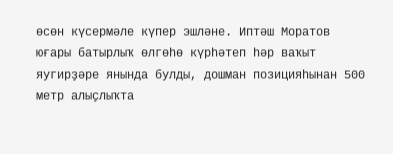өсөн күсермәле күпер эшләне. Иптәш Моратов юғары батырлыҡ өлгөһө күрһәтеп һәр ваҡыт яугирҙәре янында булды, дошман позицияһынан 500 метр алыҫлыҡта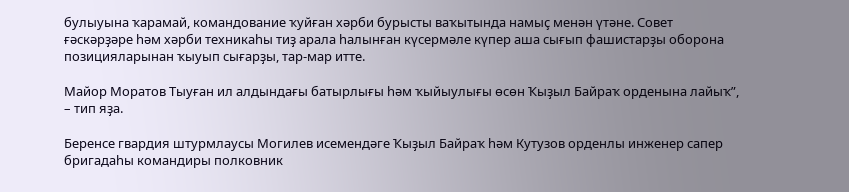булыуына ҡарамай, командование ҡуйған хәрби бурысты ваҡытында намыҫ менән үтәне. Совет ғәскәрҙәре һәм хәрби техникаһы тиҙ арала һалынған күсермәле күпер аша сығып фашистарҙы оборона позицияларынан ҡыуып сығарҙы, тар-мар итте.

Майор Моратов Тыуған ил алдындағы батырлығы һәм ҡыйыулығы өсөн Ҡыҙыл Байраҡ орденына лайыҡ”, – тип яҙа.

Беренсе гвардия штурмлаусы Могилев исемендәге Ҡыҙыл Байраҡ һәм Кутузов орденлы инженер сапер бригадаһы командиры полковник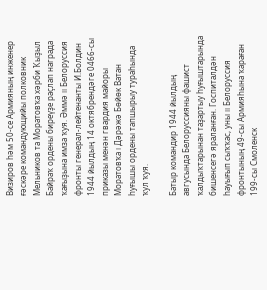Визиров һәм 50-се Армияның инженер ғәскәре командующийы полковник Мельников та Моратовҡа хәрби Ҡыҙыл Байраҡ ордены биреүҙе раҫлап награда ҡағыҙына имза ҡуя. Әммә II Белоруссия фронты генерал-лейтенанты И.Болдин 1944 йылдың 14 октябрендәге 0466-сы приказы менән гвардия майоры Моратовҡа I Дәрәжә Бөйөк Ватан һуғышы ордены тапшырыу тураһында ҡул ҡуя.

Батыр командир 1944 йылдың авгусында Белоруссияны фашист ҡалдыҡтарынан таҙартыу һуғыштарында бишенсегә яраланған. Госпиталдән һауығып сыҡҡас, уны II Белоруссия фронтының 49-сы Армияһына ҡараған 199-сы Смоленск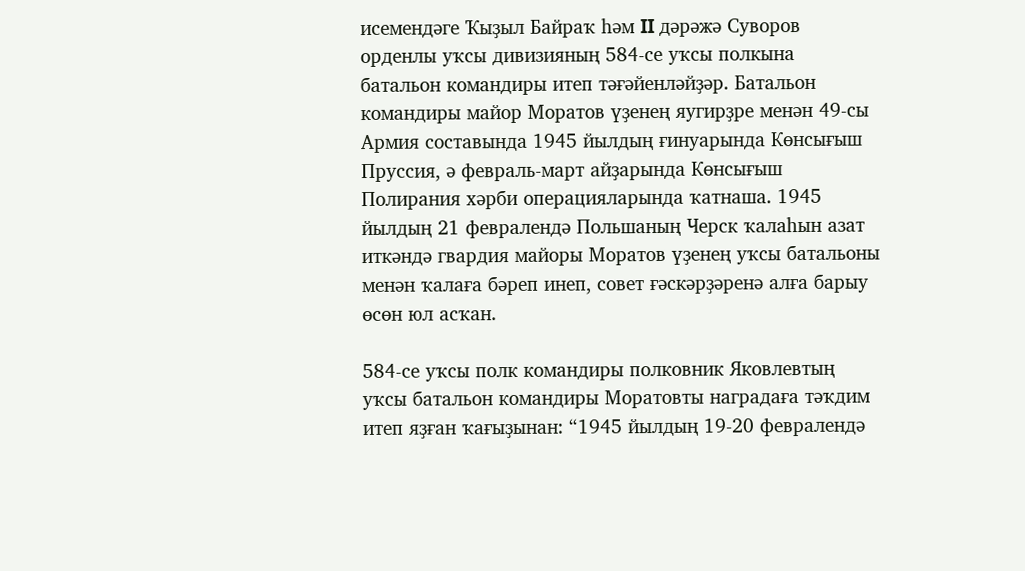исемендәге Ҡыҙыл Байраҡ һәм II дәрәжә Суворов орденлы уҡсы дивизияның 584-се уҡсы полкына батальон командиры итеп тәғәйенләйҙәр. Батальон командиры майор Моратов үҙенең яугирҙре менән 49-сы Армия составында 1945 йылдың ғинуарында Көнсығыш Пруссия, ә февраль-март айҙарында Көнсығыш Полирания хәрби операцияларында ҡатнаша. 1945 йылдың 21 февралендә Польшаның Черск ҡалаһын азат иткәндә гвардия майоры Моратов үҙенең уҡсы батальоны менән ҡалаға бәреп инеп, совет ғәскәрҙәренә алға барыу өсөн юл асҡан.

584-се уҡсы полк командиры полковник Яковлевтың уҡсы батальон командиры Моратовты наградаға тәҡдим итеп яҙған ҡағыҙынан: “1945 йылдың 19-20 февралендә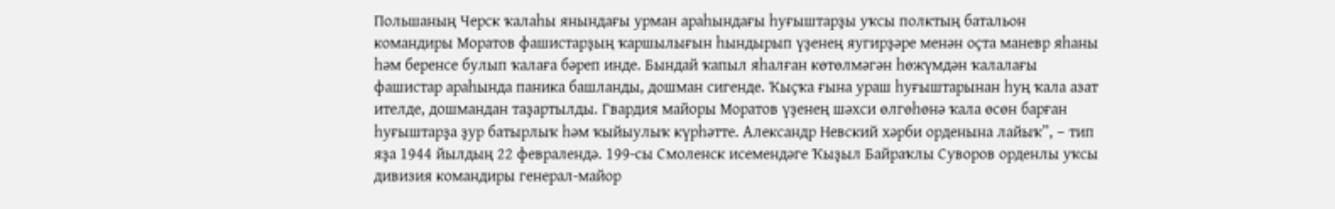Польшаның Черск ҡалаһы янындағы урман араһындағы һуғыштарҙы уҡсы полктың батальон командиры Моратов фашистарҙың ҡаршылығын һындырып үҙенең яугирҙәре менән оҫта маневр яһаны һәм беренсе булып ҡалаға бәреп инде. Бындай ҡапыл яһалған көтөлмәгән һөжүмдән ҡалалағы фашистар араһында паника башланды, дошман сигенде. Ҡыҫҡа ғына ураш һуғыштарынан һуң ҡала азат ителде, дошмандан таҙартылды. Гвардия майоры Моратов үҙенең шәхси өлгөһөнә ҡала өсөн барған һуғыштарҙа ҙур батырлыҡ һәм ҡыйыулыҡ күрһәтте. Александр Невский хәрби орденына лайыҡ”, – тип яҙа 1944 йылдың 22 февралендә. 199-сы Смоленск исемендәге Ҡыҙыл Байраҡлы Суворов орденлы уҡсы дивизия командиры генерал-майор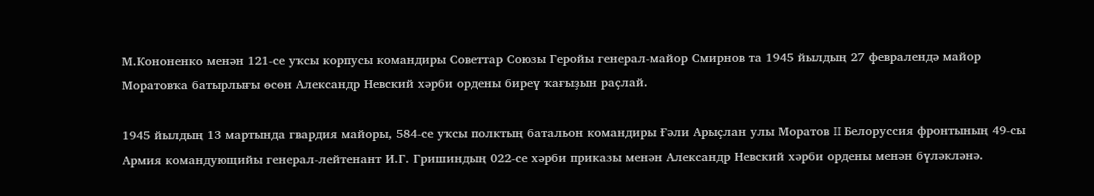М.Кононенко менән 121-се уҡсы корпусы командиры Советтар Союзы Геройы генерал-майор Смирнов та 1945 йылдың 27 февралендә майор Моратовҡа батырлығы өсөн Александр Невский хәрби ордены биреү ҡағыҙын раҫлай.

1945 йылдың 13 мартында гвардия майоры, 584-се уҡсы полктың батальон командиры Ғәли Арыҫлан улы Моратов II Белоруссия фронтының 49-сы Армия командующийы генерал-лейтенант И.Г. Гришиндың 022-се хәрби приказы менән Александр Невский хәрби ордены менән бүләкләнә.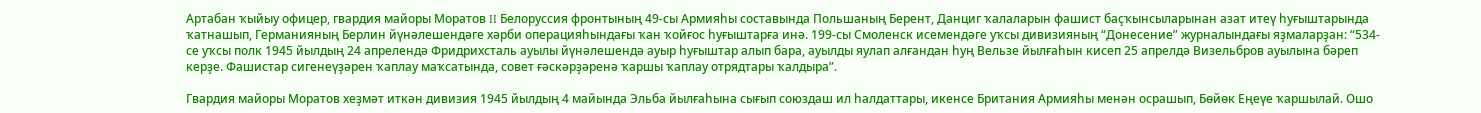Артабан ҡыйыу офицер, гвардия майоры Моратов II Белоруссия фронтының 49-сы Армияһы составында Польшаның Берент, Данциг ҡалаларын фашист баҫҡынсыларынан азат итеү һуғыштарында ҡатнашып, Германияның Берлин йүнәлешендәге хәрби операцияһындағы ҡан ҡойғос һуғыштарға инә. 199-сы Смоленск исемендәге уҡсы дивизияның “Донесение” журналындағы яҙмаларҙан: “534-се уҡсы полк 1945 йылдың 24 апрелендә Фридрихсталь ауылы йүнәлешендә ауыр һуғыштар алып бара, ауылды яулап алғандан һуң Вельзе йылғаһын кисеп 25 апрелдә Визельбров ауылына бәреп керҙе. Фашистар сигенеүҙәрен ҡаплау маҡсатында, совет ғәскәрҙәренә ҡаршы ҡаплау отрядтары ҡалдыра”.

Гвардия майоры Моратов хеҙмәт иткән дивизия 1945 йылдың 4 майында Эльба йылғаһына сығып союздаш ил һалдаттары, икенсе Британия Армияһы менән осрашып, Бөйөк Еңеүе ҡаршылай. Ошо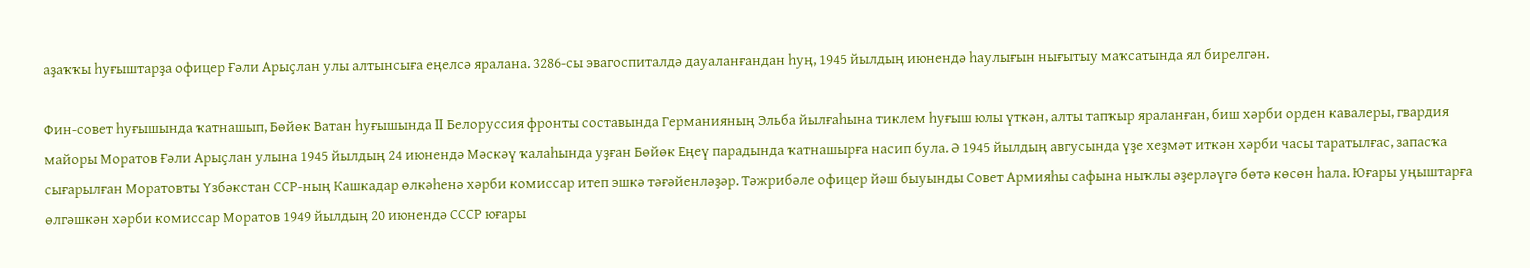аҙаҡҡы һуғыштарҙа офицер Ғәли Арыҫлан улы алтынсыға еңелсә яралана. 3286-сы эвагоспиталдә дауаланғандан һуң, 1945 йылдың июнендә һаулығын нығытыу маҡсатында ял бирелгән.

Фин-совет һуғышында ҡатнашып, Бөйөк Ватан һуғышында II Белоруссия фронты составында Германияның Эльба йылғаһына тиклем һуғыш юлы үткән, алты тапҡыр яраланған, биш хәрби орден кавалеры, гвардия майоры Моратов Ғәли Арыҫлан улына 1945 йылдың 24 июнендә Мәскәү ҡалаһында уҙған Бөйөк Еңеү парадында ҡатнашырға насип була. Ә 1945 йылдың авгусында үҙе хеҙмәт иткән хәрби часы таратылғас, запасҡа сығарылған Моратовты Үзбәкстан ССР-ның Кашкадар өлкәһенә хәрби комиссар итеп эшкә тәғәйенләҙәр. Тәжрибәле офицер йәш быуынды Совет Армияһы сафына ныҡлы әҙерләүгә бөтә көсөн һала. Юғары уңыштарға өлгәшкән хәрби комиссар Моратов 1949 йылдың 20 июнендә СССР юғары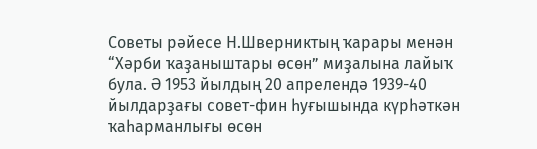Советы рәйесе Н.Шверниктың ҡарары менән “Хәрби ҡаҙаныштары өсөн” миҙалына лайыҡ була. Ә 1953 йылдың 20 апрелендә 1939-40 йылдарҙағы совет-фин һуғышында күрһәткән ҡаһарманлығы өсөн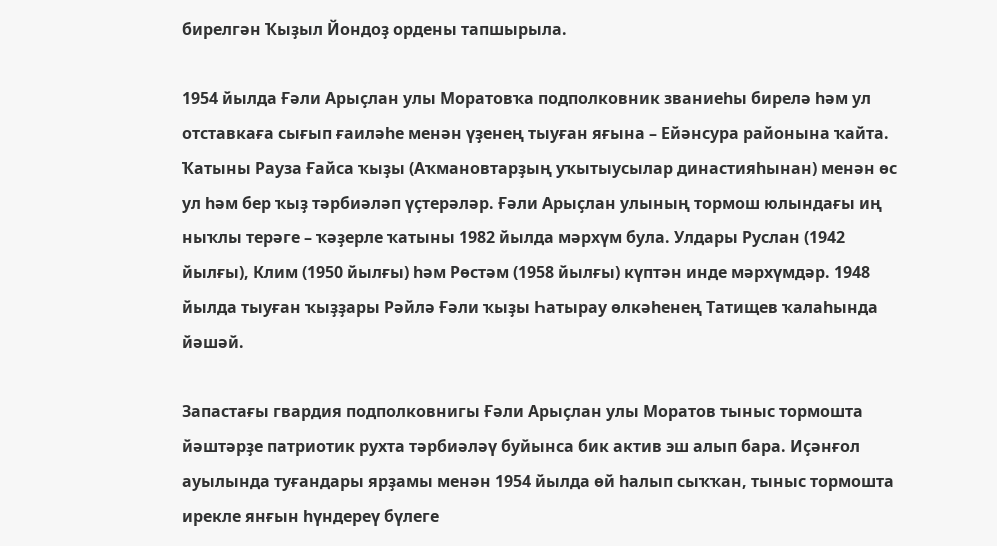бирелгән Ҡыҙыл Йондоҙ ордены тапшырыла.

1954 йылда Ғәли Арыҫлан улы Моратовҡа подполковник званиеһы бирелә һәм ул отставкаға сығып ғаиләһе менән үҙенең тыуған яғына – Ейәнсура районына ҡайта. Ҡатыны Рауза Ғайса ҡыҙы (Аҡмановтарҙың уҡытыусылар династияһынан) менән өс ул һәм бер ҡыҙ тәрбиәләп үҫтерәләр. Ғәли Арыҫлан улының тормош юлындағы иң ныҡлы терәге – ҡәҙерле ҡатыны 1982 йылда мәрхүм була. Улдары Руслан (1942 йылғы), Клим (1950 йылғы) һәм Рөстәм (1958 йылғы) күптән инде мәрхүмдәр. 1948 йылда тыуған ҡыҙҙары Рәйлә Ғәли ҡыҙы Һатырау өлкәһенең Татищев ҡалаһында йәшәй.

Запастағы гвардия подполковнигы Ғәли Арыҫлан улы Моратов тыныс тормошта йәштәрҙе патриотик рухта тәрбиәләү буйынса бик актив эш алып бара. Иҫәнғол ауылында туғандары ярҙамы менән 1954 йылда өй һалып сыҡҡан, тыныс тормошта ирекле янғын һүндереү бүлеге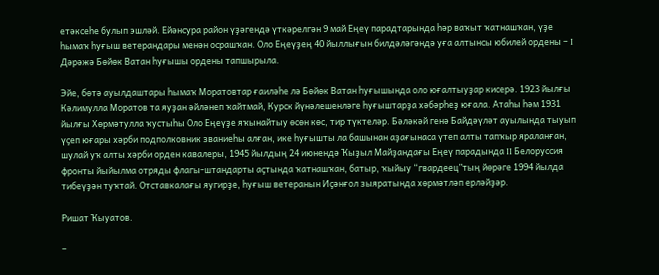етәксеһе булып эшләй. Ейәнсура район үҙәгендә үткәрелгән 9 май Еңеү парадтарында һәр ваҡыт ҡатнашҡан, үҙе һымаҡ һуғыш ветерандары менән осрашҡан. Оло Еңеүҙең 40 йыллығын билдәләгәндә уға алтынсы юбилей ордены – I Дәрәжә Бөйөк Ватан һуғышы ордены тапшырыла.

Эйе, бөтә ауылдаштары һымаҡ Моратовтар ғаиләһе лә Бөйөк Ватан һуғышында оло юғалтыуҙар кисерә. 1923 йылғы Кәлимулла Моратов та яуҙан әйләнеп ҡайтмай, Курск йүнәлешенләге һуғыштарҙа хәбәрһеҙ юғала. Атаһы һәм 1931 йылғы Хөрмәтулла ҡустыһы Оло Еңеүҙе яҡынайтыу өсөн көс, тир түктеләр. Бәләкәй генә Байдәүләт ауылында тыуып үҫеп юғары хәрби подполковник званиеһы алған, ике һуғышты ла башынан аҙағынаса үтеп алты тапҡыр яраланған, шулай уҡ алты хәрби орден кавалеры, 1945 йылдың 24 июнендә Ҡыҙыл Майҙандағы Еңеү парадында II Белоруссия фронты йыйылма отряды флагы-штандарты аҫтында ҡатнашҡан, батыр, ҡыйыу “гвардеец”тың йөрәге 1994 йылда тибеүҙән туҡтай. Отставкалағы яугирҙе, һуғыш ветеранын Иҫәнғол зыяратында хөрмәтләп ерләйҙәр.

Ришат Ҡыуатов.

–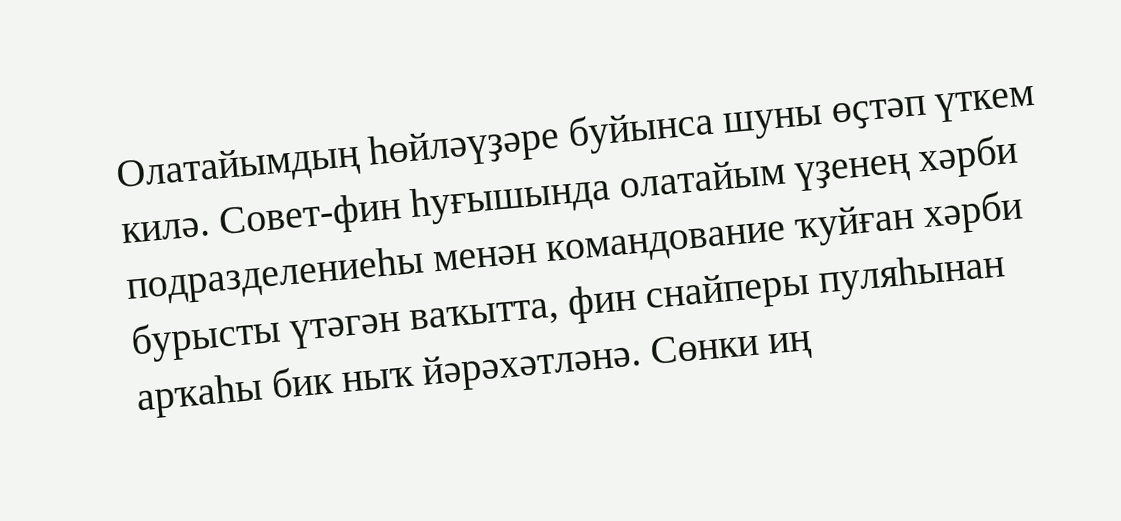Олатайымдың һөйләүҙәре буйынса шуны өҫтәп үткем килә. Совет-фин һуғышында олатайым үҙенең хәрби подразделениеһы менән командование ҡуйған хәрби бурысты үтәгән ваҡытта, фин снайперы пуляһынан арҡаһы бик ныҡ йәрәхәтләнә. Сөнки иң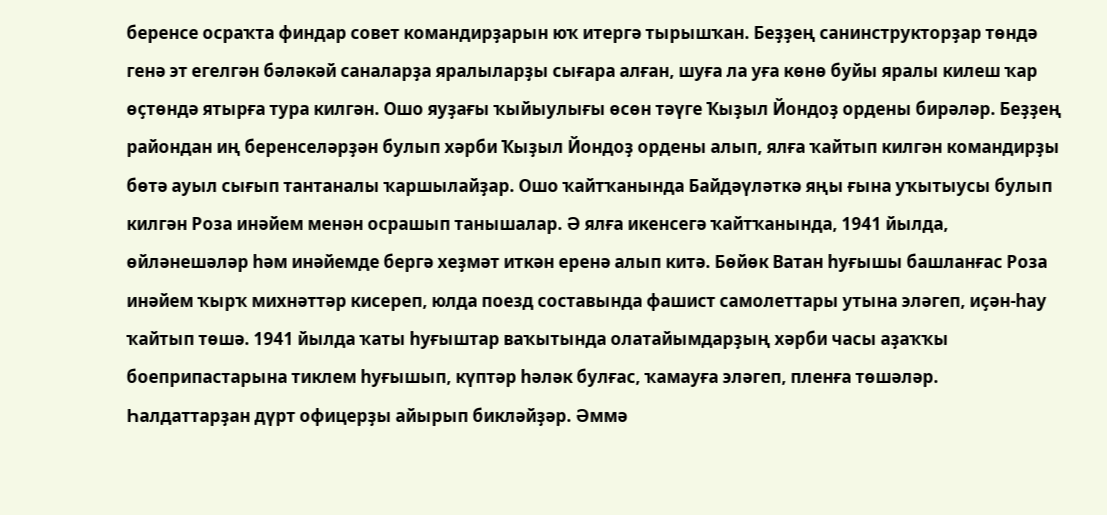беренсе осраҡта финдар совет командирҙарын юҡ итергә тырышҡан. Беҙҙең санинструкторҙар төндә генә эт егелгән бәләкәй саналарҙа яралыларҙы сығара алған, шуға ла уға көнө буйы яралы килеш ҡар өҫтөндә ятырға тура килгән. Ошо яуҙағы ҡыйыулығы өсөн тәүге Ҡыҙыл Йондоҙ ордены бирәләр. Беҙҙең райондан иң беренселәрҙән булып хәрби Ҡыҙыл Йондоҙ ордены алып, ялға ҡайтып килгән командирҙы бөтә ауыл сығып тантаналы ҡаршылайҙар. Ошо ҡайтҡанында Байдәүләткә яңы ғына уҡытыусы булып килгән Роза инәйем менән осрашып танышалар. Ә ялға икенсегә ҡайтҡанында, 1941 йылда, өйләнешәләр һәм инәйемде бергә хеҙмәт иткән еренә алып китә. Бөйөк Ватан һуғышы башланғас Роза инәйем ҡырҡ михнәттәр кисереп, юлда поезд составында фашист самолеттары утына эләгеп, иҫән-һау ҡайтып төшә. 1941 йылда ҡаты һуғыштар ваҡытында олатайымдарҙың хәрби часы аҙаҡҡы боеприпастарына тиклем һуғышып, күптәр һәләк булғас, ҡамауға эләгеп, пленға төшәләр. Һалдаттарҙан дүрт офицерҙы айырып бикләйҙәр. Әммә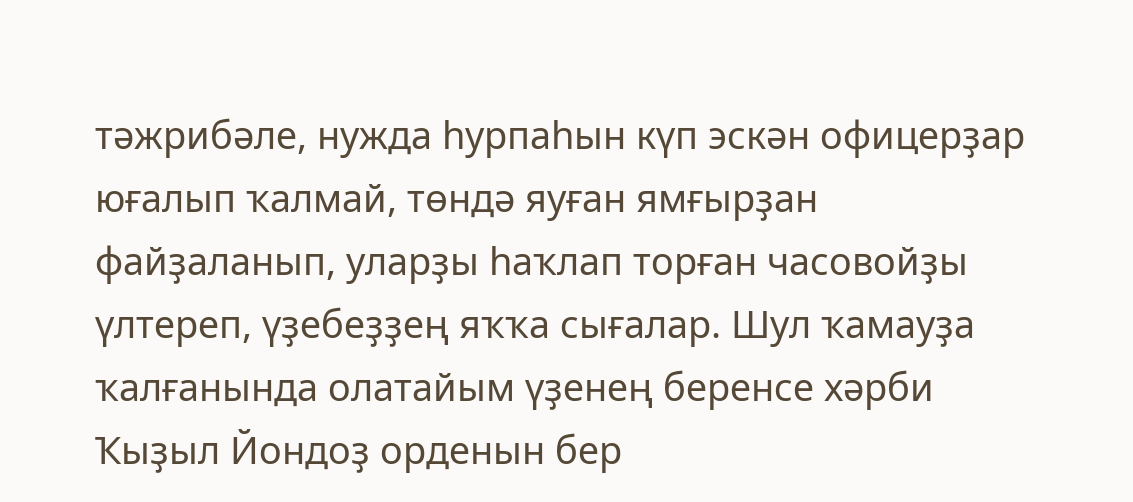тәжрибәле, нужда һурпаһын күп эскән офицерҙар юғалып ҡалмай, төндә яуған ямғырҙан файҙаланып, уларҙы һаҡлап торған часовойҙы үлтереп, үҙебеҙҙең яҡҡа сығалар. Шул ҡамауҙа ҡалғанында олатайым үҙенең беренсе хәрби Ҡыҙыл Йондоҙ орденын бер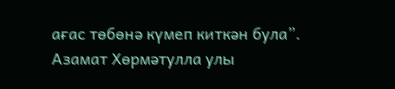ағас төбөнә күмеп киткән була”.
Азамат Хөрмәтулла улы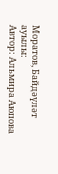Моратов, Байдәүләт ауылы:
Автор: Альмира Аюпова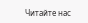Читайте нас